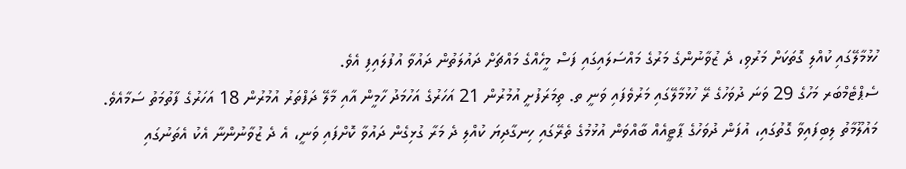ހުޅުމާލޭގައި ކުއްލި ގޮތަކަށް މަރުވި، ދެ ޒުވާނުންގެ މަރުގެ މައްސަލައިގައި ފަސް މީހެއްގެ މައްޗަށް ދައުލަތުން ދައުވާ އުފުލައިފި އެވެ.
ސެޕްޓެމްބަރ މަހުގެ 29 ވަނަ ދުވަހުގެ ރޭ ހުޅުމާލޭގައި މަރުވެފައި ވަނީ ތ. ތިމަރަފުށީ އުމުރުން 21 އަހަރުގެ އަހުމަދު ހާމީން އާއި މާލޭ ދަފްތަރު އުމުރުން 18 އަހަރުގެ ފާތުމަތު ސަމާއެވެ.
މައުލޫމާތު ލިބިފައިވާ ގޮތުގައި، އުފަން ދުވަހުގެ ޕާޓީއެއް ބާއްވަން އުޅުމުގެ ތެރޭގައި ހިނގާދިޔަ ކުއްލި ދެ މަރާ ގުޅިގެން ދައުވާ ކޮށްފައި ވަނީ، އެ ދެ ޒުވާނުންނާ އެކު އެތަނުގައި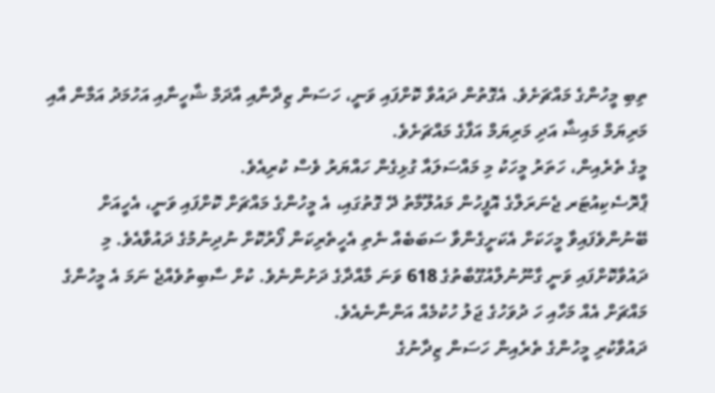ތިބި މީހުންގެ މައްޗަށެވެ. އެގޮތުން ދައުވާ ކޮށްފައި ވަނީ، ހަސަން ޒިދާނާއި އާދަމް ޝާހީނާއި އަހުމަދު އަމާން އާއި މަރިޔަމް މައިޝާ އަދި މަރިޔަމް އަފާގެ މައްޗަށެވެ.
މީގެ ތެރެއިން، ހަތަރު މީހަކު މި މައްސަލައާ ގުޅިގެން ހައްޔަރު ވެސް ކުރިއެވެ.
ޕްރޮސެކިއުޓަރ ޖެނަރަލްގެ އޮފީހުން މައުލޫމާތު ދޭ ގޮތުގައި، އެ މީހުންގެ މައްޗަށް ކޮށްފައި ވަނީ، އެހީއަށް ބޭނުންވެފައިވާ މީހަކަށް އެކަށީގެންވާ ސަބަބެއް ނެތި އެހީތެރިކަން ފޯރުކޮށް ނުދިނުމުގެ ދައުވާއެވެ. މި ދައުވާކޮށްފައި ވަނީ ގާނޫނުލްއުގޫބާތުގެ 618 ވަނަ މާއްދާގެ ދަށުންނެވެ. ކުށް ސާބިތުވެއްޖެ ނަމަ އެ މީހުންގެ މައްޗަށް އެއް މަހާއި ހަ ދުވަހުގެ ޖަލު ހުކުމެއް އަންނާނެއެވެ.
ދައުވާކުރި މީހުންގެ ތެރެއިން ހަސަން ޒިދާނުގެ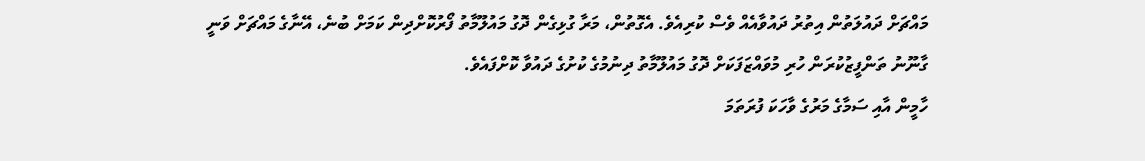މައްޗަށް ދައުލަތުން އިތުރު ދައުވާއެއް ވެސް ކުރިއެވެ. އެގޮތުން، މަރާ ގުޅިގެން ދޮގު މައުލޫމާތު ފޯރުކޮށްދިން ކަމަށް ބުނެ، އޭނާގެ މައްޗަށް ވަނީ ގާނޫނު ތަންފީޒުކުރަން ހުރި މުވައްޒަފަކަށް ދޮގު މައުލޫމާތު ދިނުމުގެ ކުށުގެ ދައުވާ ކޮށްފައެވެ.
ހާމީން އާއި ސަމާގެ މަރުގެ ވާހަކަ ފުރަތަމަ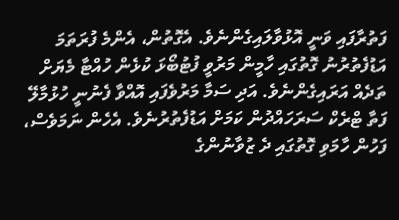ފަތުރާފައި ވަނީ އޮޅުވާލައިގެންނެވެ. އެގޮތުން، އެންމެ ފުރަތަމަ އަޑުފެތުރުނު ގޮތުގައި ހާމީން މަރުވީ ފުޓުބޯޅަ ކުޅެން ހުއްޓާ މެޔަށް ތަދެއް އަރައިގެންނެވެ. އަދި ސަމާ މަރުވެފައި އޮއްވާ ފެނުނީ ހުޅުމާލޭ ފަތާ ޓްރެކް ސަރަހައްދުން ކަމަށް އަޑުފެތުރުނެވެ. އެހެން ނަމަވެސް، ފަހުން ހާމަވި ގޮތުގައި ދެ ޒުވާނުންގެ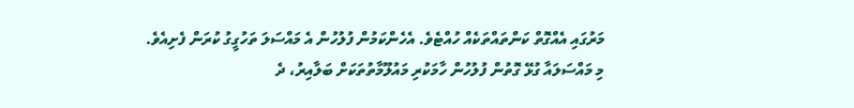މަރުގައި އެއްގޮތް ކަންތައްތަކެއް ހުއްޓެވެ. އެހެންކަމުން ފުލުހުން އެ މައްސަލަ ތަހުގީގު ކުރަން ފެށިއެވެ.
މި މައްސަލައާ ގުޅޭ ގޮތުން ފުލުހުން ހާމަކުރި މައުލޫމާތުތަކަށް ބަލާއިރު، ދެ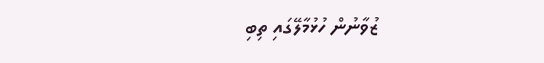ޒުވާނުން ހުޅުމާލޭގައި ތިބި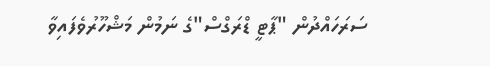ސަރަހައްދުން "ޕާޓީ ޑްރަގްސް"ގެ ނަމުން މަޝްހޫރުވެފައިވާ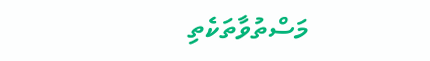މަސްތުވާތަކެތި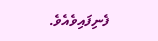ފެނިފައިވެއެވެ.